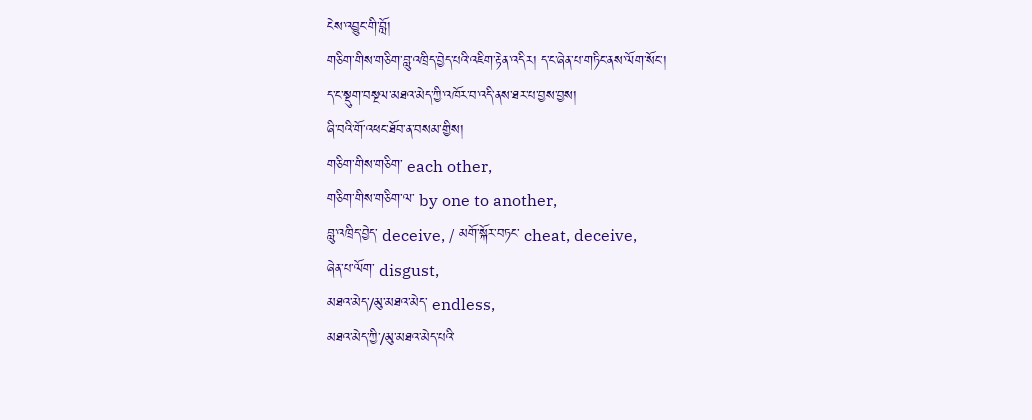ངེས་འབྱུང་གི་བློ།
གཅིག་གིས་གཅིག་བླུ་འཁྲིད་བྱེད་པའི་འཇིག་རྟེན་འདིར། ད་ང་ཞེན་པ་གཏིང་ནས་ལོག་སོང་།
ད་ང་སྡུག་བསྔལ་མཐའ་མེད་ཀྱི་འཁོར་བ་འདི་ནས་ཐར་པ་བྱས་བྱས།
ཞི་བའི་གོ་འཕང་ཐོབ་ན་བསམ་གྱིས།
གཅིག་གིས་གཅིག་ each other,
གཅིག་གིས་གཅིག་ལ་ by one to another,
བླུ་འཁྲིད་བྱེད་ deceive, / མགོ་སྐོར་བཏང་ cheat, deceive,
ཞེན་པ་ལོག་ disgust,
མཐའ་མེད་/མུ་མཐའ་མེད་ endless,
མཐའ་མེད་ཀྱི་/མུ་མཐའ་མེད་པའི་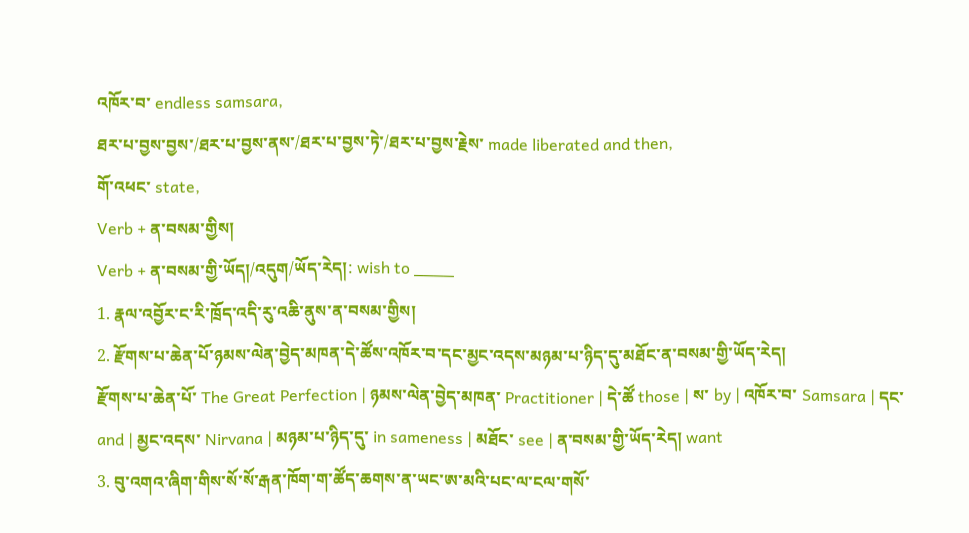འཁོར་བ་ endless samsara,
ཐར་པ་བྱས་བྱས་/ཐར་པ་བྱས་ནས་/ཐར་པ་བྱས་ཏེ་/ཐར་པ་བྱས་རྗེས་ made liberated and then,
གོ་འཕང་ state,
Verb + ན་བསམ་གྱིས།
Verb + ན་བསམ་གྱི་ཡོད།/འདུག/ཡོད་རེད།: wish to ____
1. རྣལ་འབྱོར་ང་རི་ཁྲོད་འདི་རུ་འཆི་ནུས་ན་བསམ་གྱིས།
2. རྫོགས་པ་ཆེན་པོ་ཉམས་ལེན་བྱེད་མཁན་དེ་ཚོས་འཁོར་བ་དང་མྱང་འདས་མཉམ་པ་ཉིད་དུ་མཐོང་ན་བསམ་གྱི་ཡོད་རེད།
རྫོགས་པ་ཆེན་པོ་ The Great Perfection | ཉམས་ལེན་བྱེད་མཁན་ Practitioner | དེ་ཚོ those | ས་ by | འཁོར་བ་ Samsara | དང་ and | མྱང་འདས་ Nirvana | མཉམ་པ་ཉིད་དུ་ in sameness | མཐོང་ see | ན་བསམ་གྱི་ཡོད་རེད། want
3. བུ་འགའ་ཞིག་གིས་སོ་སོ་རྒན་ཁོག་ག་ཚོད་ཆགས་ན་ཡང་ཨ་མའི་པང་ལ་ངལ་གསོ་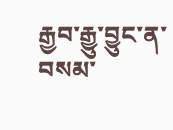རྒྱབ་རྒྱུ་བྱུང་ན་བསམ་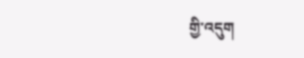གྱི་འདུག